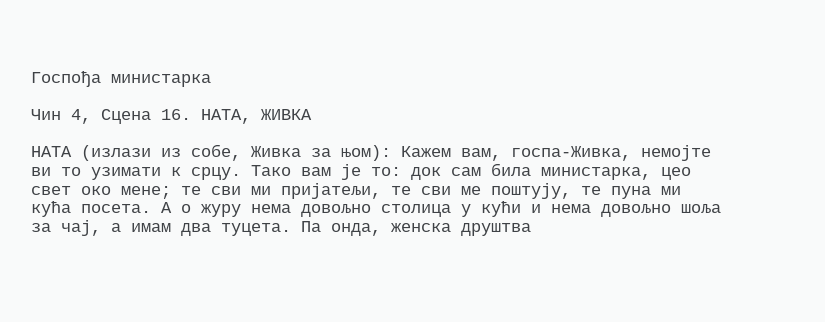Госпођа министарка

Чин 4, Сцена 16. НАТА, ЖИВКА

НАТА (излази из собе, Живка за њом): Кажем вам, госпа-Живка, немојте ви то узимати к срцу. Тако вам је то: док сам била министарка, цео свет око мене; те сви ми пријатељи, те сви ме поштују, те пуна ми кућа посета. А о журу нема довољно столица у кући и нема довољно шоља за чај, а имам два туцета. Па онда, женска друштва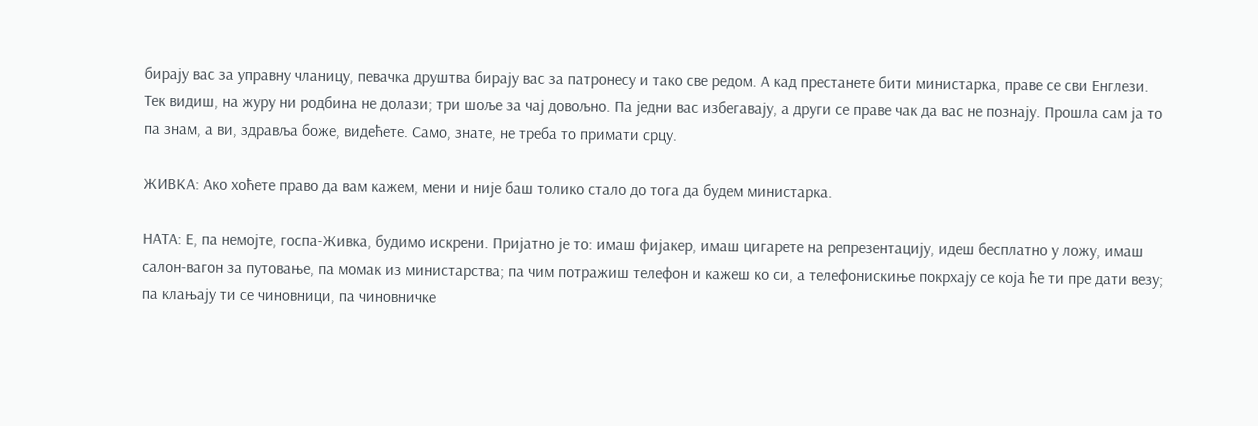бирају вас за управну чланицу, певачка друштва бирају вас за патронесу и тако све редом. А кад престанете бити министарка, праве се сви Енглези. Тек видиш, на журу ни родбина не долази; три шоље за чај довољно. Па једни вас избегавају, а други се праве чак да вас не познају. Прошла сам ја то па знам, а ви, здравља боже, видећете. Само, знате, не треба то примати срцу.

ЖИВКА: Ако хоћете право да вам кажем, мени и није баш толико стало до тога да будем министарка.

НАТА: Е, па немојте, госпа-Живка, будимо искрени. Пријатно је то: имаш фијакер, имаш цигарете на репрезентацију, идеш бесплатно у ложу, имаш салон-вагон за путовање, па момак из министарства; па чим потражиш телефон и кажеш ко си, а телефонискиње покрхају се која ће ти пре дати везу; па клањају ти се чиновници, па чиновничке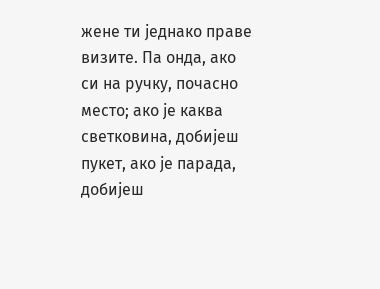жене ти једнако праве визите. Па онда, ако си на ручку, почасно место; ако је каква светковина, добијеш пукет, ако је парада, добијеш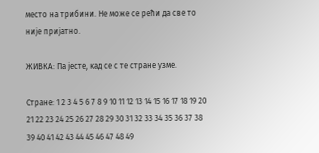место на трибини. Не може се рећи да све то није пријатно.

ЖИВКА: Па јесте, кад се с те стране узме.

Стране: 1 2 3 4 5 6 7 8 9 10 11 12 13 14 15 16 17 18 19 20 21 22 23 24 25 26 27 28 29 30 31 32 33 34 35 36 37 38 39 40 41 42 43 44 45 46 47 48 49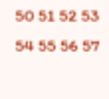50 51 52 53 54 55 56 57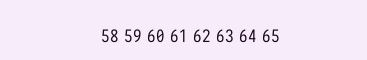58 59 60 61 62 63 64 65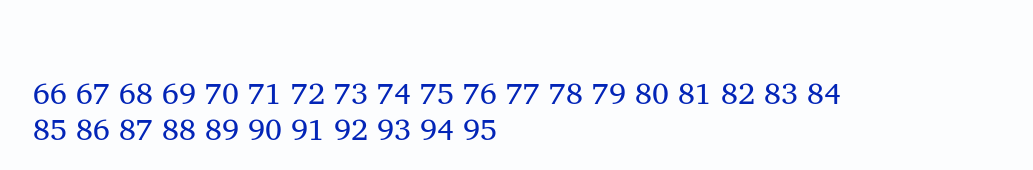66 67 68 69 70 71 72 73 74 75 76 77 78 79 80 81 82 83 84 85 86 87 88 89 90 91 92 93 94 95